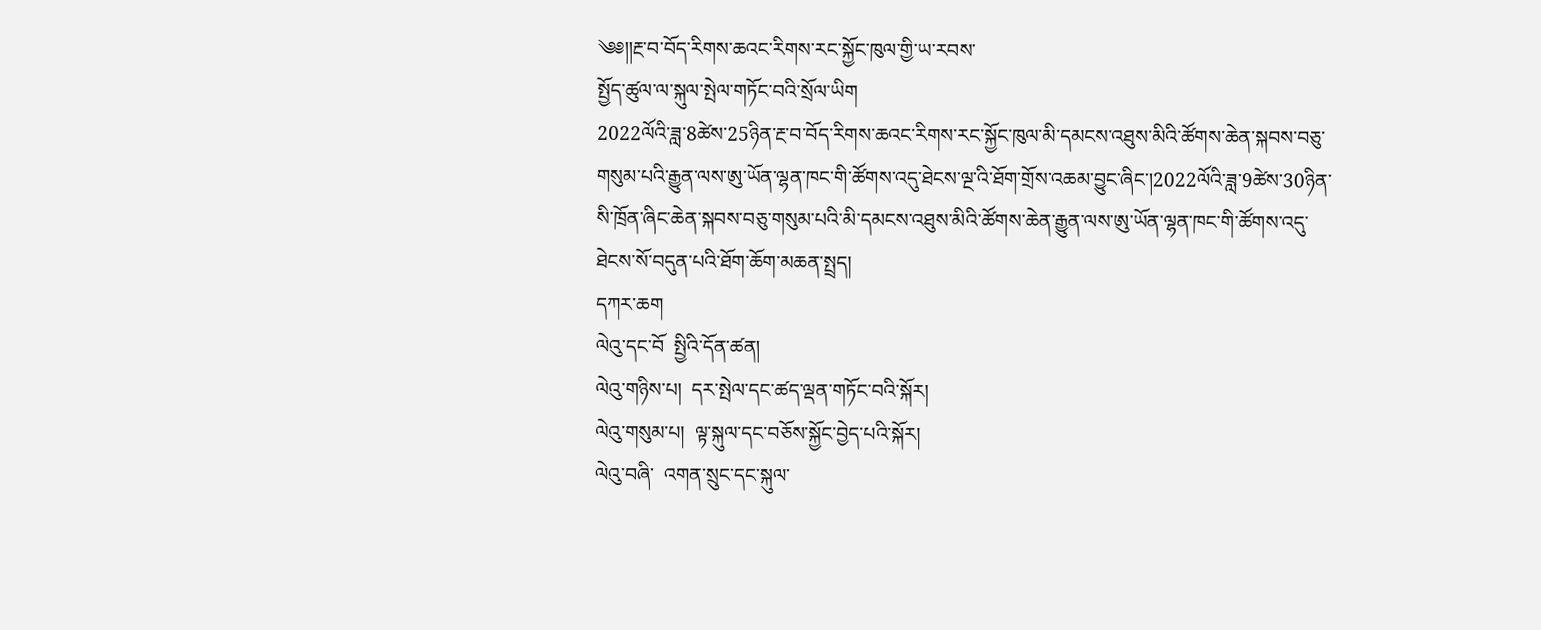༄༅།།རྔ་བ་བོད་རིགས་ཆའང་རིགས་རང་སྐྱོང་ཁུལ་གྱི་ཡ་རབས་
སྤྱོད་ཚུལ་ལ་སྐུལ་སྤེལ་གཏོང་བའི་སྲོལ་ཡིག
2022ལོའི་ཟླ་8ཚེས་25ཉིན་རྔ་བ་བོད་རིགས་ཆའང་རིགས་རང་སྐྱོང་ཁུལ་མི་དམངས་འཐུས་མིའི་ཚོགས་ཆེན་སྐབས་བཅུ་གསུམ་པའི་རྒྱུན་ལས་ཨུ་ཡོན་ལྷན་ཁང་གི་ཚོགས་འདུ་ཐེངས་ལྔ་འི་ཐོག་གྲོས་འཆམ་བྱུང་ཞིང་།2022ལོའི་ཟླ་9ཚེས་30ཉིན་སི་ཁྲོན་ཞིང་ཆེན་སྐབས་བཅུ་གསུམ་པའི་མི་དམངས་འཐུས་མིའི་ཚོགས་ཆེན་རྒྱུན་ལས་ཨུ་ཡོན་ལྷན་ཁང་གི་ཚོགས་འདུ་ཐེངས་སོ་བདུན་པའི་ཐོག་ཆོག་མཆན་སྤྲད།
དཀར་ཆག
ལེའུ་དང་བོ  སྤྱིའི་དོན་ཚན།
ལེའུ་གཉིས་པ།  དར་སྤེལ་དང་ཚད་ལྡན་གཏོང་བའི་སྐོར།
ལེའུ་གསུམ་པ།  ལྟ་སྐུལ་དང་བཅོས་སྐྱོང་བྱེད་པའི་སྐོར།
ལེའུ་བཞི་  འགན་སྲུང་དང་སྐུལ་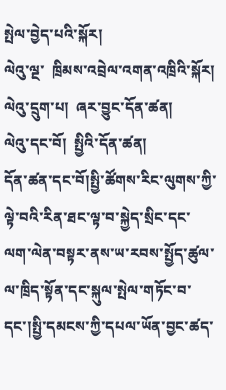སྤེལ་བྱེད་པའི་སྐོར།
ལེའུ་ལྔ་  ཁྲིམས་འབྲེལ་འགན་འཁྲིའི་སྐོར།
ལེའུ་དྲུག་པ།  ཞར་བྱུང་དོན་ཚན།
ལེའུ་དང་བོ།  སྤྱིའི་དོན་ཚན།
དོན་ཚན་དང་བོ།སྤྱི་ཚོགས་རིང་ལུགས་ཀྱི་ལྟེ་བའི་རིན་ཐང་ལྟ་བ་སྐྱེད་སྲིང་དང་ལག་ལེན་བསྟར་ནས་ཡ་རབས་སྤྱོད་ཚུལ་ལ་ཁྲིད་སྟོན་དང་སྐུལ་སྤེལ་གཏོང་བ་དང་།སྤྱི་དམངས་ཀྱི་དཔལ་ཡོན་བྱང་ཚད་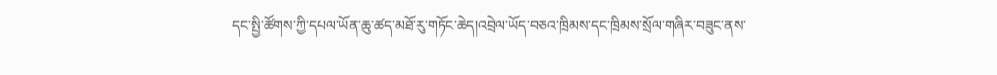དང་སྤྱི་ཚོགས་ཀྱི་དཔལ་ཡོན་ཆུ་ཚད་མཐོ་རུ་གཏོང་ཆེད།འབྲེལ་ཡོད་བཅའ་ཁྲིམས་དང་ཁྲིམས་སྲོལ་གཞིར་བཟུང་ནས་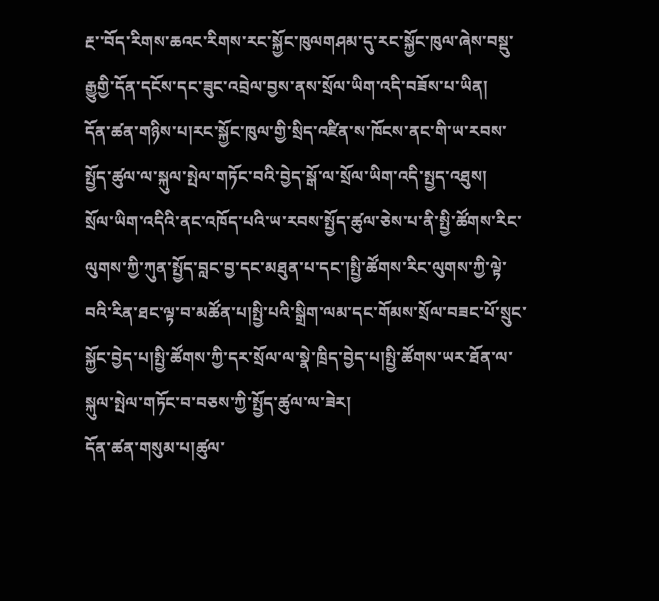རྔ་་བོད་རིགས་ཆའང་རིགས་རང་སྐྱོང་ཁུལགཤམ་དུ་རང་སྐྱོང་ཁུལ་ཞེས་བསྡུ་རྒྱུགྱི་དོན་དངོས་དང་ཟུང་འབྲེལ་བྱས་ནས་སྲོལ་ཡིག་འདི་བཟོས་པ་ཡིན།
དོན་ཚན་གཉིས་པ།རང་སྐྱོང་ཁུལ་གྱི་སྲིད་འཛིན་ས་ཁོངས་ནང་གི་ཡ་རབས་སྤྱོད་ཚུལ་ལ་སྐུལ་སྤེལ་གཏོང་བའི་བྱེད་སྒོ་ལ་སྲོལ་ཡིག་འདི་སྤྱད་འཐུས།
སྲོལ་ཡིག་འདིའི་ནང་འཁོད་པའི་ཡ་རབས་སྤྱོད་ཚུལ་ཅེས་པ་ནི་སྤྱི་ཚོགས་རིང་ལུགས་ཀྱི་ཀུན་སྤྱོད་བླང་བྱ་དང་མཐུན་པ་དང་།སྤྱི་ཚོགས་རིང་ལུགས་ཀྱི་ལྟེ་བའི་རིན་ཐང་ལྟ་བ་མཚོན་པ།སྤྱི་པའི་སྒྲིག་ལམ་དང་གོམས་སྲོལ་བཟང་པོ་སྲུང་སྐྱོང་བྱེད་པ།སྤྱི་ཚོགས་ཀྱི་དར་སྲོལ་ལ་སྣེ་ཁྲིད་བྱེད་པ།སྤྱི་ཚོགས་ཡར་ཐོན་ལ་སྐུལ་སྤེལ་གཏོང་བ་བཅས་ཀྱི་སྤྱོད་ཚུལ་ལ་ཟེར།
དོན་ཚན་གསུམ་པ།ཚུལ་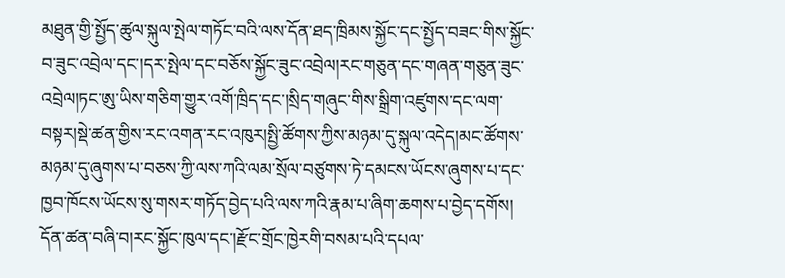མཐུན་གྱི་སྤྱོད་ཚུལ་སྐུལ་སྤེལ་གཏོང་བའི་ལས་དོན་ཐད་ཁྲིམས་སྐྱོང་དང་སྤྱོད་བཟང་གིས་སྐྱོང་བ་ཟུང་འབྲེལ་དང་།དར་སྤེལ་དང་བཅོས་སྐྱོང་ཟུང་འབྲེལ།རང་གཅུན་དང་གཞན་གཅུན་ཟུང་འབྲེལ།ཏང་ཨུ་ཡིས་གཅིག་གྱུར་འགོ་ཁྲིད་དང་།སྲིད་གཞུང་གིས་སྒྲིག་འཛུགས་དང་ལག་བསྟར།སྡེ་ཚན་གྱིས་རང་འགན་རང་འཁུར།སྤྱི་ཚོགས་ཀྱིས་མཉམ་དུ་སྐུལ་འདེད།མང་ཚོགས་མཉམ་དུ་ཞུགས་པ་བཅས་ཀྱི་ལས་ཀའི་ལམ་སྲོལ་བཙུགས་ཏེ་དམངས་ཡོངས་ཞུགས་པ་དང་ཁྱབ་ཁོངས་ཡོངས་སུ་གསར་གཏོད་བྱེད་པའི་ལས་ཀའི་རྣམ་པ་ཞིག་ཆགས་པ་བྱེད་དགོས།
དོན་ཚན་བཞི་བ།རང་སྐྱོང་ཁུལ་དང་།རྫོང་གྲོང་ཁྱེརགི་བསམ་པའི་དཔལ་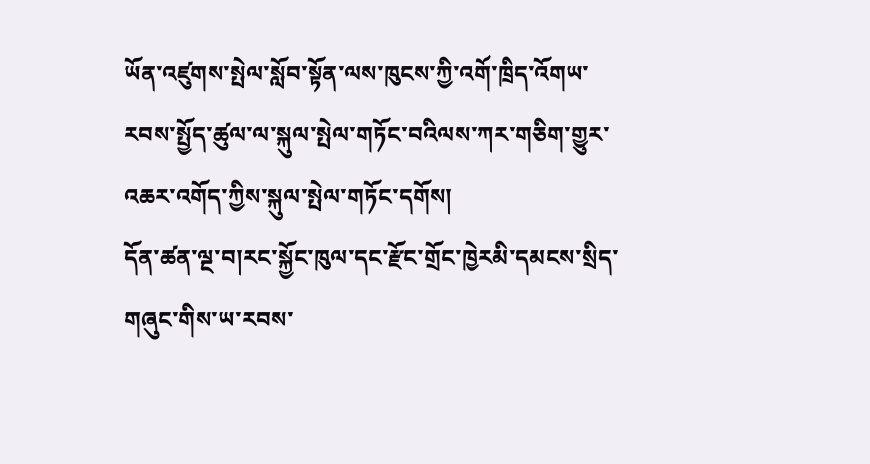ཡོན་འཛུགས་སྤེལ་སློབ་སྟོན་ལས་ཁུངས་ཀྱི་འགོ་ཁྲིད་འོགཡ་རབས་སྤྱོད་ཚུལ་ལ་སྐུལ་སྤེལ་གཏོང་བའིལས་ཀར་གཅིག་གྱུར་འཆར་འགོད་ཀྱིས་སྐུལ་སྤེལ་གཏོང་དགོས།
དོན་ཚན་ལྔ་བ།རང་སྐྱོང་ཁུལ་དང་རྫོང་གྲོང་ཁྱེརམི་དམངས་སྲིད་གཞུང་གིས་ཡ་རབས་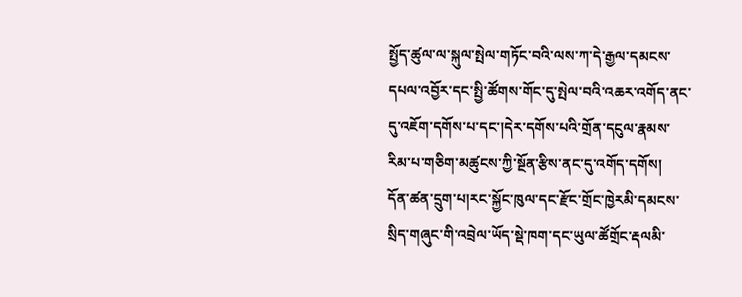སྤྱོད་ཚུལ་ལ་སྐུལ་སྤེལ་གཏོང་བའི་ལས་ཀ་དེ་རྒྱལ་དམངས་དཔལ་འབྱོར་དང་སྤྱི་ཚོགས་གོང་དུ་སྤེལ་བའི་འཆར་འགོད་ནང་དུ་འཇོག་དགོས་པ་དང་།དེར་དགོས་པའི་གྲོན་དངུལ་རྣམས་རིམ་པ་གཅིག་མཚུངས་ཀྱི་སྔོན་རྩིས་ནང་དུ་འགོད་དགོས།
དོན་ཚན་དྲུག་པ།རང་སྐྱོང་ཁུལ་དང་རྫོང་གྲོང་ཁྱེརམི་དམངས་སྲིད་གཞུང་གི་འབྲེལ་ཡོད་སྡེ་ཁག་དང་ཡུལ་ཚོགྲོང་རྡལམི་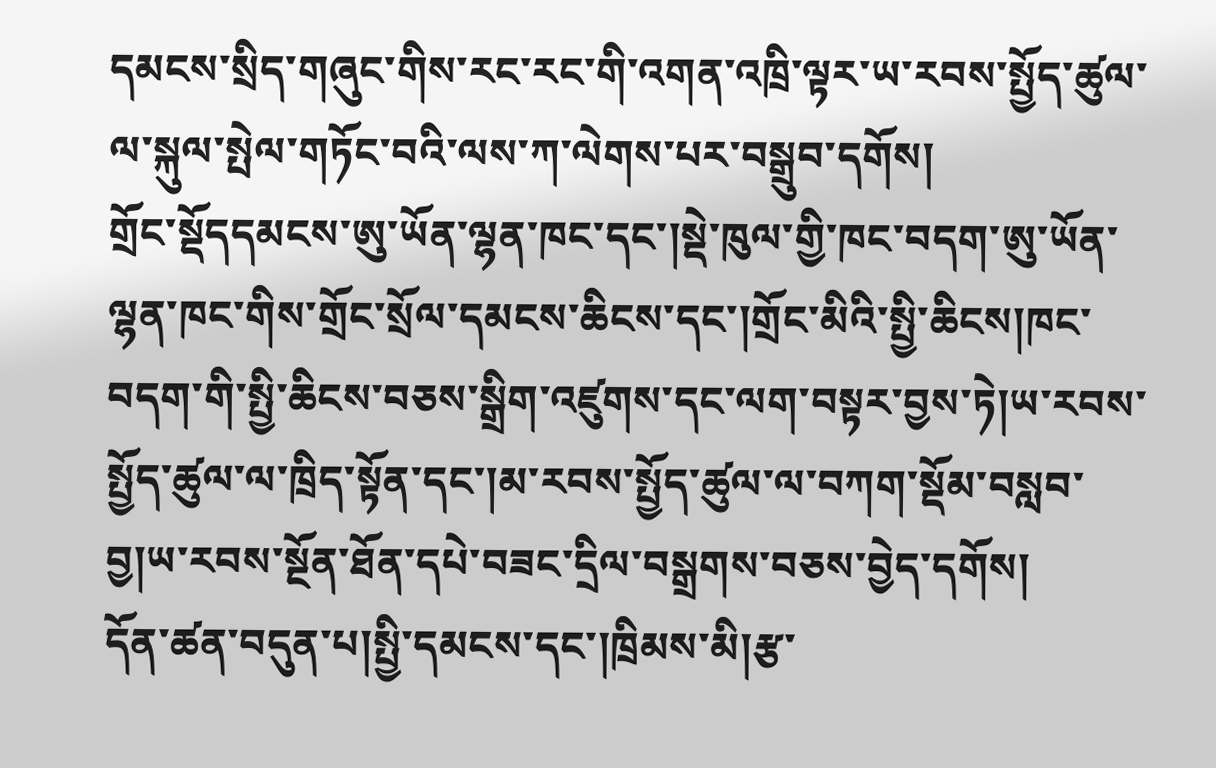དམངས་སྲིད་གཞུང་གིས་རང་རང་གི་འགན་འཁྲི་ལྟར་ཡ་རབས་སྤྱོད་ཚུལ་ལ་སྐུལ་སྤེལ་གཏོང་བའི་ལས་ཀ་ལེགས་པར་བསྒྲུབ་དགོས།
གྲོང་སྡོདདམངས་ཨུ་ཡོན་ལྷན་ཁང་དང་།སྡེ་ཁུལ་གྱི་ཁང་བདག་ཨུ་ཡོན་ལྷན་ཁང་གིས་གྲོང་སྲོལ་དམངས་ཆིངས་དང་།གྲོང་མིའི་སྤྱི་ཆིངས།ཁང་བདག་གི་སྤྱི་ཆིངས་བཅས་སྒྲིག་འཛུགས་དང་ལག་བསྟར་བྱས་ཏེ།ཡ་རབས་སྤྱོད་ཚུལ་ལ་ཁྲིད་སྟོན་དང་།མ་རབས་སྤྱོད་ཚུལ་ལ་བཀག་སྡོམ་བསླབ་བྱ།ཡ་རབས་སྔོན་ཐོན་དཔེ་བཟང་དྲིལ་བསྒྲགས་བཅས་བྱེད་དགོས།
དོན་ཚན་བདུན་པ།སྤྱི་དམངས་དང་།ཁྲིམས་མི།རྩ་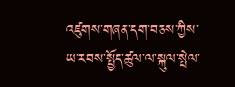འཛུགས་གཞན་དག་བཅས་ཀྱིས་ཡ་རབས་སྤྱོད་ཚུལ་ལ་སྐུལ་སྤེལ་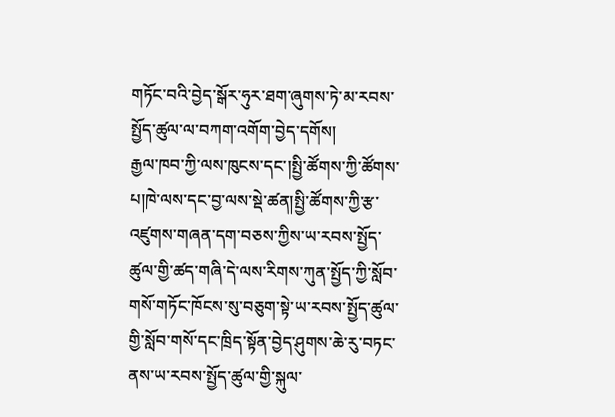གཏོང་བའི་བྱེད་སྒོར་ཧུར་ཐག་ཞུགས་ཏེ་མ་རབས་སྤྱོད་ཚུལ་ལ་བཀག་འགོག་བྱེད་དགོས།
རྒྱལ་ཁབ་ཀྱི་ལས་ཁུངས་དང་།སྤྱི་ཚོགས་ཀྱི་ཚོགས་པ།ཁེ་ལས་དང་བྱ་ལས་སྡེ་ཚན།སྤྱི་ཚོགས་ཀྱི་རྩ་འཛུགས་གཞན་དག་བཅས་ཀྱིས་ཡ་རབས་སྤྱོད་ཚུལ་གྱི་ཚད་གཞི་དེ་ལས་རིགས་ཀུན་སྤྱོད་ཀྱི་སློབ་གསོ་གཏོང་ཁོངས་སུ་བཅུག་སྟེ་ཡ་རབས་སྤྱོད་ཚུལ་གྱི་སློབ་གསོ་དང་ཁྲིད་སྟོན་བྱེད་ཤུགས་ཆེ་རུ་བཏང་ནས་ཡ་རབས་སྤྱོད་ཚུལ་གྱི་སྐུལ་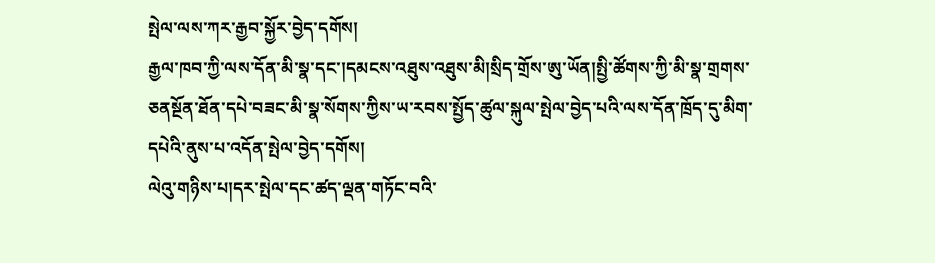སྤེལ་ལས་ཀར་རྒྱབ་སྐྱོར་བྱེད་དགོས།
རྒྱལ་ཁབ་ཀྱི་ལས་དོན་མི་སྣ་དང་།དམངས་འཐུས་འཐུས་མི།སྲིད་གྲོས་ཨུ་ཡོན།སྤྱི་ཚོགས་ཀྱི་མི་སྣ་གྲགས་ཅནསྔོན་ཐོན་དཔེ་བཟང་མི་སྣ་སོགས་ཀྱིས་ཡ་རབས་སྤྱོད་ཚུལ་སྐུལ་སྤེལ་བྱེད་པའི་ལས་དོན་ཁྲོད་དུ་མིག་དཔེའི་ནུས་པ་འདོན་སྤེལ་བྱེད་དགོས།
ལེའུ་གཉིས་པ།དར་སྤེལ་དང་ཚད་ལྡན་གཏོང་བའི་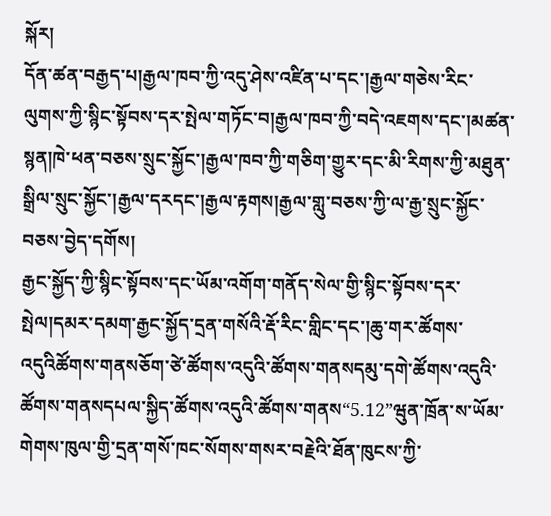སྐོར།
དོན་ཚན་བརྒྱད་པ།རྒྱལ་ཁབ་ཀྱི་འདུ་ཤེས་འཛིན་པ་དང་།རྒྱལ་གཅེས་རིང་ལུགས་ཀྱི་སྙིང་སྟོབས་དར་སྤེལ་གཏོང་བ།རྒྱལ་ཁབ་ཀྱི་བདེ་འཇགས་དང་།མཚན་སྙན།ཁེ་ཕན་བཅས་སྲུང་སྐྱོང་།རྒྱལ་ཁབ་ཀྱི་གཅིག་གྱུར་དང་མི་རིགས་ཀྱི་མཐུན་སྒྲིལ་སྲུང་སྐྱོང་།རྒྱལ་དརདང་།རྒྱལ་རྟགས།རྒྱལ་གླུ་བཅས་ཀྱི་ལ་རྒྱ་སྲུང་སྐྱོང་བཅས་བྱེད་དགོས།
རྒྱང་སྐྱོད་ཀྱི་སྙིང་སྟོབས་དང་ཡོམ་འགོག་གནོད་སེལ་གྱི་སྙིང་སྟོབས་དར་སྤེལ།དམར་དམག་རྒྱང་སྐྱོད་དྲན་གསོའི་རྡོ་རིང་གླིང་དང་།ཆུ་གར་ཚོགས་འདུའིཚོགས་གནསཅོག་ཙེ་ཚོགས་འདུའི་ཚོགས་གནསདམུ་དགེ་ཚོགས་འདུའི་ཚོགས་གནསདཔལ་སྐྱིད་ཚོགས་འདུའི་ཚོགས་གནས“5.12”ཝུན་ཁྲོན་ས་ཡོམ་གེགས་ཁུལ་གྱི་དྲན་གསོ་ཁང་སོགས་གསར་བརྗེའི་ཐོན་ཁུངས་ཀྱི་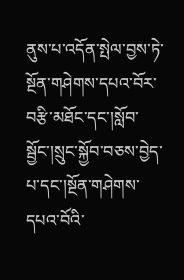ནུས་པ་འདོན་སྤེལ་བྱས་ཏེ་སྔོན་གཤེགས་དཔའ་བོར་བརྩི་མཐོང་དང་།སློབ་སྦྱོང་།སྲུང་སྐྱོབ་བཅས་བྱེད་པ་དང་།སྔོན་གཤེགས་དཔའ་བོའི་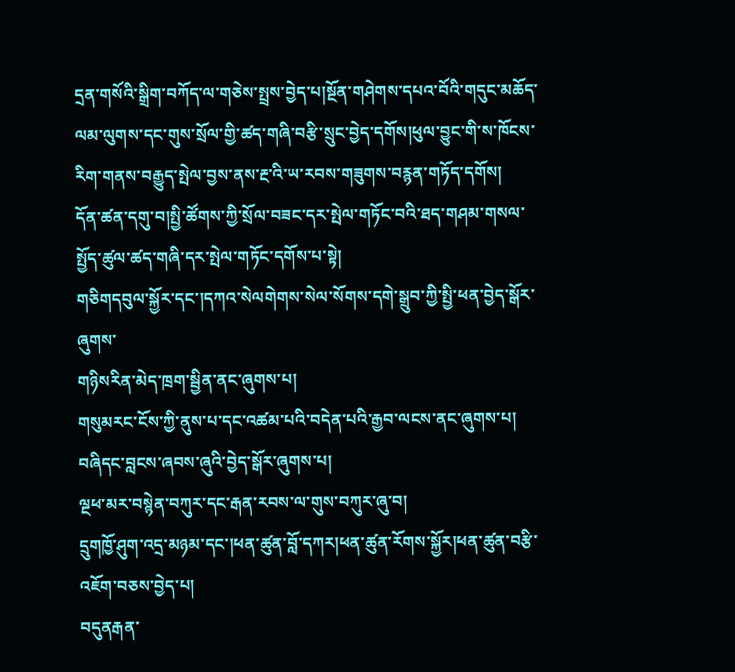དྲན་གསོའི་སྒྲིག་བཀོད་ལ་གཅེས་སྤྲས་བྱེད་པ།སྔོན་གཤེགས་དཔའ་བོའི་གདུང་མཆོད་ལམ་ལུགས་དང་གུས་སྲོལ་གྱི་ཚད་གཞི་བརྩི་སྲུང་བྱེད་དགོས།ཕུལ་བྱུང་གི་ས་ཁོངས་རིག་གནས་བརྒྱུད་སྤེལ་བྱས་ནས་རྔ་འི་ཡ་རབས་གཟུགས་བརྙན་གཏོད་དགོས།
དོན་ཚན་དགུ་བ།སྤྱི་ཚོགས་ཀྱི་སྲོལ་བཟང་དར་སྤེལ་གཏོང་བའི་ཐད་གཤམ་གསལ་སྤྱོད་ཚུལ་ཚད་གཞི་དར་སྤེལ་གཏོང་དགོས་པ་སྟེ།
གཅིགདབུལ་སྐྱོར་དང་།དཀའ་སེལགེགས་སེལ་སོགས་དགེ་སྒྲུབ་ཀྱི་སྤྱི་ཕན་བྱེད་སྒོར་ཞུགས་
གཉིསརིན་མེད་ཁྲག་སྦྱིན་ནང་ཞུགས་པ།
གསུམརང་ངོས་ཀྱི་ནུས་པ་དང་འཚམ་པའི་བདེན་པའི་རྒྱབ་ལངས་ནང་ཞུགས་པ།
བཞིདང་བླངས་ཞབས་ཞུའི་བྱེད་སྒོར་ཞུགས་པ།
ལྔཕ་མར་བསྙེན་བཀུར་དང་རྒན་རབས་ལ་གུས་བཀུར་ཞུ་བ།
དྲུགཁྱོ་ཤུག་འདྲ་མཉམ་དང་།ཕན་ཚུན་བློ་དཀར།ཕན་ཚུན་རོགས་སྐྱོར།ཕན་ཚུན་བརྩི་འཇོག་བཅས་བྱེད་པ།
བདུནརྒན་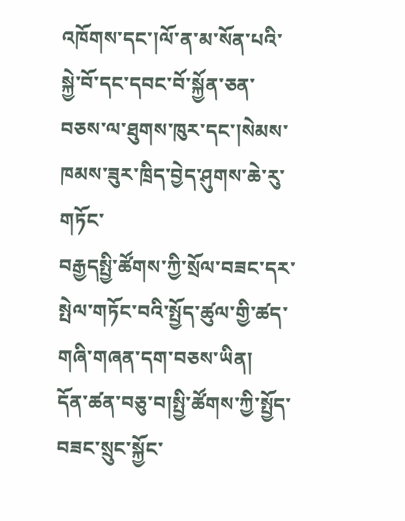འཁོགས་དང་།ལོ་ན་མ་སོན་པའི་སྐྱེ་བོ་དང་དབང་བོ་སྐྱོན་ཅན་བཅས་ལ་ཐུགས་ཁུར་དང་།སེམས་ཁམས་ཟུར་ཁྲིད་བྱེད་ཤུགས་ཆེ་རུ་གཏོང་
བརྒྱདསྤྱི་ཚོགས་ཀྱི་སྲོལ་བཟང་དར་སྤེལ་གཏོང་བའི་སྤྱོད་ཚུལ་གྱི་ཚད་གཞི་གཞན་དག་བཅས་ཡིན།
དོན་ཚན་བཅུ་བ།སྤྱི་ཚོགས་ཀྱི་སྤྱོད་བཟང་སྲུང་སྐྱོང་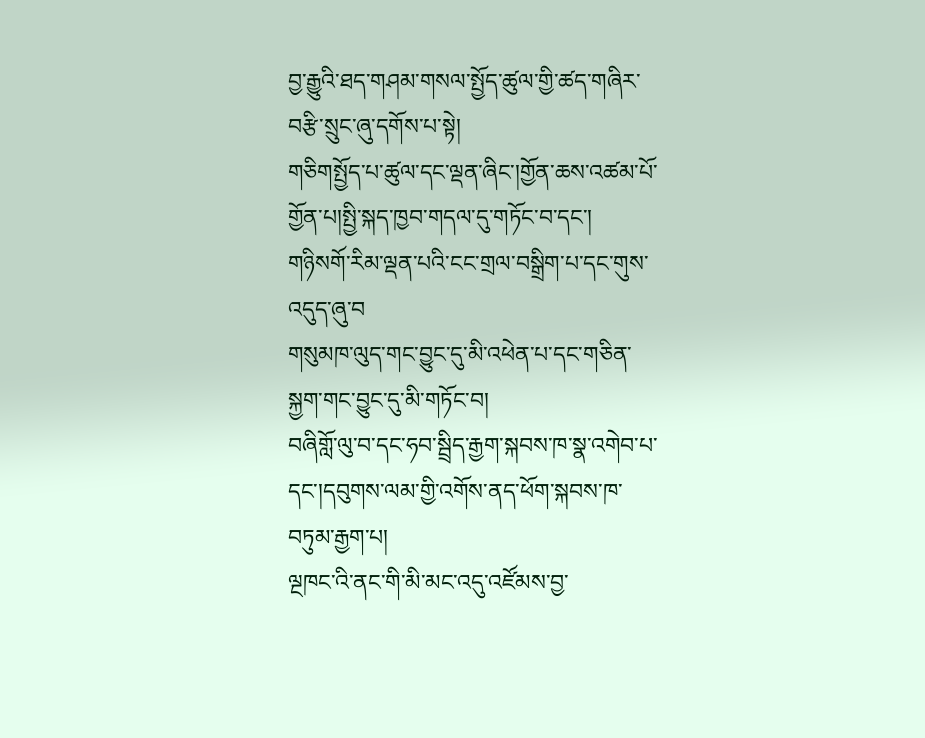བྱ་རྒྱུའི་ཐད་གཤམ་གསལ་སྤྱོད་ཚུལ་གྱི་ཚད་གཞིར་བརྩི་སྲུང་ཞུ་དགོས་པ་སྟེ།
གཅིགསྤྱོད་པ་ཚུལ་དང་ལྡན་ཞིང་།གྱོན་ཆས་འཚམ་པོ་གྱོན་པ།སྤྱི་སྐད་ཁྱབ་གདལ་དུ་གཏོང་བ་དང་།
གཉིསགོ་རིམ་ལྡན་པའི་ངང་གྲལ་བསྒྲིག་པ་དང་གུས་འདུད་ཞུ་བ
གསུམཁ་ལུད་གང་བྱུང་དུ་མི་འཕེན་པ་དང་གཅིན་སྐྱག་གང་བྱུང་དུ་མི་གཏོང་བ།
བཞིགློ་ལུ་བ་དང་ཧབ་སྦྲིད་རྒྱག་སྐབས་ཁ་སྣ་འགེབ་པ་དང་།དབུགས་ལམ་གྱི་འགོས་ནད་ཕོག་སྐབས་ཁ་བཏུམ་རྒྱག་པ།
ལྔཁང་འི་ནང་གི་མི་མང་འདུ་འཛོམས་བྱ་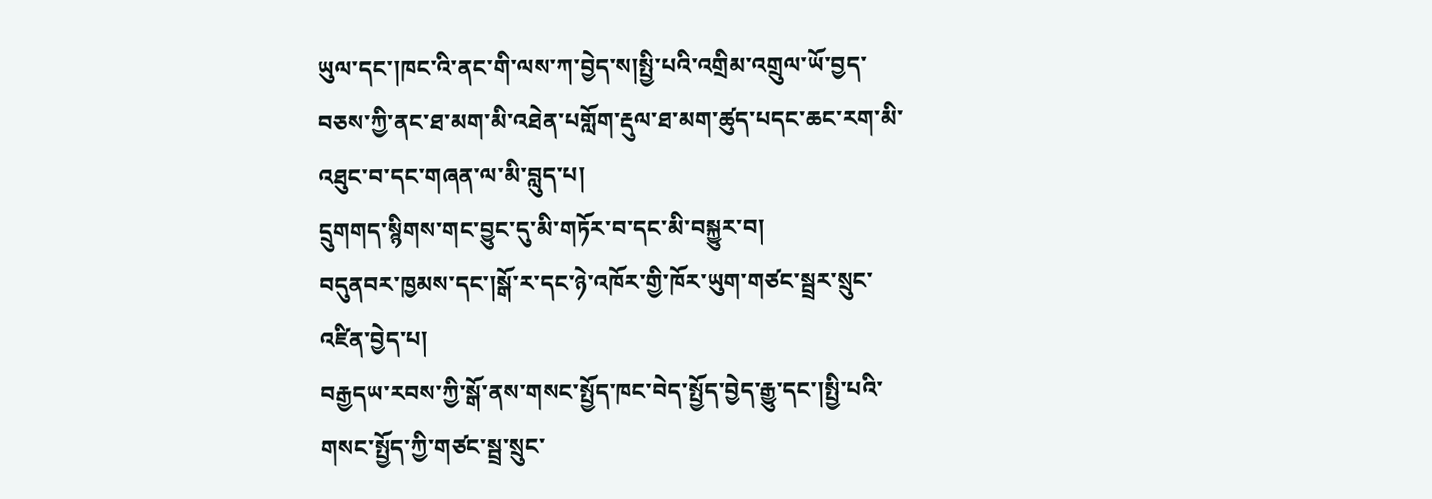ཡུལ་དང་།ཁང་འི་ནང་གི་ལས་ཀ་བྱེད་ས།སྤྱི་པའི་འགྲིམ་འགྲུལ་ཡོ་བྱད་བཅས་ཀྱི་ནང་ཐ་མག་མི་འཐེན་པགློག་རྡུལ་ཐ་མག་ཚུད་པདང་ཆང་རག་མི་འཐུང་བ་དང་གཞན་ལ་མི་བླུད་པ།
དྲུགགད་སྙིགས་གང་བྱུང་དུ་མི་གཏོར་བ་དང་མི་བསྐྱུར་བ།
བདུནབར་ཁྱམས་དང་།སྒོ་ར་དང་ཉེ་འཁོར་གྱི་ཁོར་ཡུག་གཙང་སྦྲར་སྲུང་འཛིན་བྱེད་པ།
བརྒྱདཡ་རབས་ཀྱི་སྒོ་ནས་གསང་སྤྱོད་ཁང་བེད་སྤྱོད་བྱེད་རྒྱུ་དང་།སྤྱི་པའི་གསང་སྤྱོད་ཀྱི་གཙང་སྦྲ་སྲུང་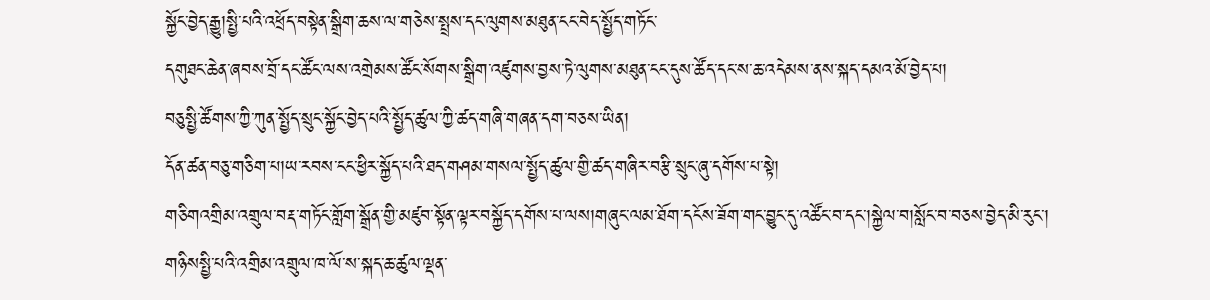སྐྱོང་བྱེད་རྒྱུ།སྤྱི་པའི་འཕྲོད་བསྟེན་སྒྲིག་ཆས་ལ་གཅེས་སྤྲས་དང་ལུགས་མཐུན་ངང་བེད་སྤྱོད་གཏོང་
དགུཐང་ཆེན་ཞབས་བྲོ་དང་ཚོང་ལས་འགྲེམས་ཚོང་སོགས་སྒྲིག་འཛུགས་བྱས་ཏེ་ལུགས་མཐུན་ངང་དུས་ཚོད་དང་ས་ཆ་འདེམས་ནས་སྐད་དམའ་མོ་བྱེད་པ།
བཅུསྤྱི་ཚོགས་ཀྱི་ཀུན་སྤྱོད་སྲུང་སྐྱོང་བྱེད་པའི་སྤྱོད་ཚུལ་ཀྱི་ཚད་གཞི་གཞན་དག་བཅས་ཡིན།
དོན་ཚན་བཅུ་གཅིག་པ།ཡ་རབས་ངང་ཕྱིར་སྐྱོད་པའི་ཐད་གཤམ་གསལ་སྤྱོད་ཚུལ་གྱི་ཚད་གཞིར་བརྩི་སྲུང་ཞུ་དགོས་པ་སྟེ།
གཅིགའགྲིམ་འགྲུལ་བརྡ་གཏོང་གློག་སྒྲོན་གྱི་མཛུབ་སྟོན་ལྟར་བསྐྱོད་དགོས་པ་ལས།གཞུང་ལམ་ཐོག་དངོས་ཟོག་གང་བྱུང་དུ་འཚོང་བ་དང་།སྐྱེལ་བ།སློང་བ་བཅས་བྱེད་མི་རུང་།
གཉིསསྤྱི་པའི་འགྲིམ་འགྲུལ་ཁ་ལོ་ས་སྐད་ཆ་ཚུལ་ལྡན་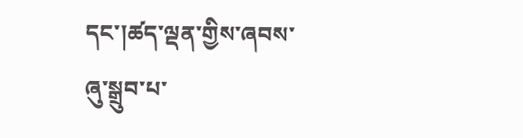དང་།ཚད་ལྡན་གྱིས་ཞབས་ཞུ་སྒྲུབ་པ་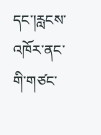དང་།རླངས་འཁོར་ནང་གི་གཙང་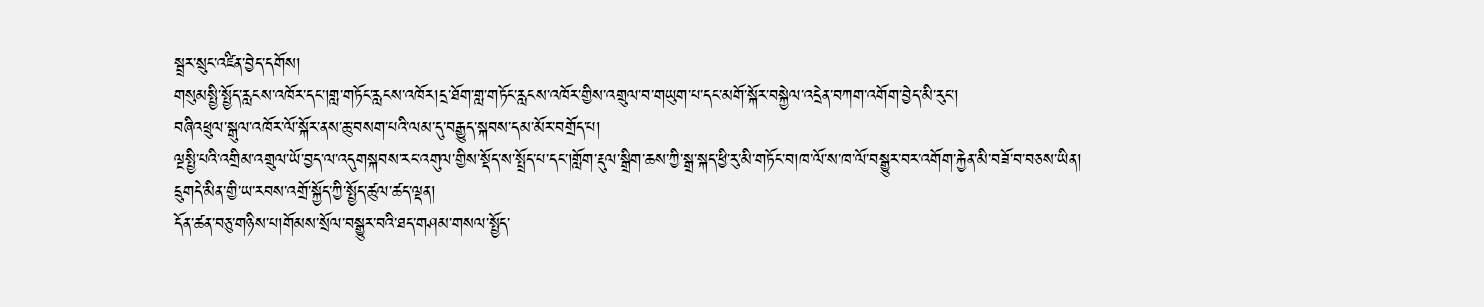སྦྲར་སྲུང་འཛིན་བྱེད་དགོས།
གསུམསྤྱི་སྤྱོད་རླངས་འཁོར་དང་།གླ་གཏོང་རླངས་འཁོར།དྲ་ཐོག་གླ་གཏོང་རླངས་འཁོར་གྱིས་འགྲུལ་བ་གཡུག་པ་དང་མགོ་སྐོར་བསྐྱེལ་འདྲེན་བཀག་འགོག་བྱེད་མི་རུང་།
བཞིའཕྲུལ་སྒུལ་འཁོར་ལོ་སྐོར་ནས་ཆུ་བསག་པའི་ལམ་དུ་བརྒྱུད་སྐབས་དམ་མོར་བགྲོད་པ།
ལྔསྤྱི་པའི་འགྲིམ་འགྲུལ་ཡོ་བྱད་ལ་འདུགསྐབས་རང་འགུལ་གྱིས་སྡོད་ས་སྤྲོད་པ་དང་།གློག་རྡུལ་སྒྲིག་ཆས་ཀྱི་སྒྲ་སྐད་ཕྱི་རུ་མི་གཏོང་བ།ཁ་ལོ་ས་ཁ་ལོ་བསྒྱུར་བར་འགོག་རྐྱེན་མི་བཟོ་བ་བཅས་ཡིན།
དྲུགདེ་མིན་གྱི་ཡ་རབས་འགྲོ་སྐྱོད་ཀྱི་སྤྱོད་ཚུལ་ཚད་ལྡན།
དོན་ཚན་བཅུ་གཉིས་པ།གོམས་སྲོལ་བསྒྱུར་བའི་ཐད་གཤམ་གསལ་སྤྱོད་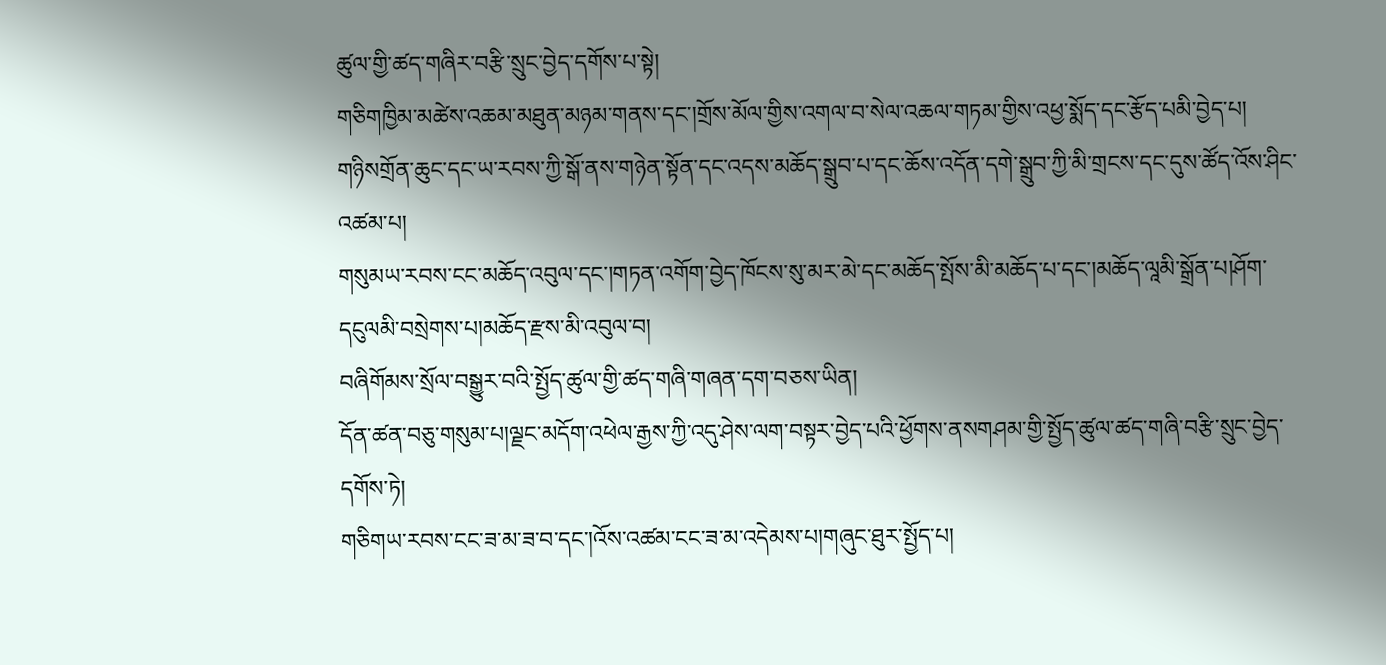ཚུལ་གྱི་ཚད་གཞིར་བརྩི་སྲུང་བྱེད་དགོས་པ་སྟེ།
གཅིགཁྱིམ་མཚེས་འཆམ་མཐུན་མཉམ་གནས་དང་།གྲོས་མོལ་གྱིས་འགལ་བ་སེལ་འཆལ་གཏམ་གྱིས་འཕྱ་སྨོད་དང་རྩོད་པམི་བྱེད་པ།
གཉིསགྲོན་ཆུང་དང་ཡ་རབས་ཀྱི་སྒོ་ནས་གཉེན་སྟོན་དང་འདས་མཆོད་སྒྲུབ་པ་དང་ཆོས་འདོན་དགེ་སྒྲུབ་ཀྱི་མི་གྲངས་དང་དུས་ཚོད་འོས་ཤིང་འཚམ་པ།
གསུམཡ་རབས་ངང་མཆོད་འབུལ་དང་།གཏན་འགོག་བྱེད་ཁོངས་སུ་མར་མེ་དང་མཆོད་སྤོས་མི་མཆོད་པ་དང་།མཆོད་ལཱམི་སྒྲོན་པ།ཤོག་དངུལམི་བསྲེགས་པ།མཆོད་རྫས་མི་འབུལ་བ།
བཞིགོམས་སྲོལ་བསྒྱུར་བའི་སྤྱོད་ཚུལ་གྱི་ཚད་གཞི་གཞན་དག་བཅས་ཡིན།
དོན་ཚན་བཅུ་གསུམ་པ།ལྗང་མདོག་འཕེལ་རྒྱས་ཀྱི་འདུ་ཤེས་ལག་བསྟར་བྱེད་པའི་ཕྱོགས་ནསགཤམ་གྱི་སྤྱོད་ཚུལ་ཚད་གཞི་བརྩི་སྲུང་བྱེད་དགོས་ཏེ།
གཅིགཡ་རབས་ངང་ཟ་མ་ཟ་བ་དང་།འོས་འཚམ་ངང་ཟ་མ་འདེམས་པ།གཞུང་ཐུར་སྤྱོད་པ།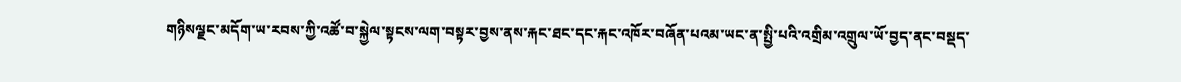གཉིསལྗང་མདོག་ཡ་རབས་ཀྱི་འཚོ་བ་སྐྱེལ་སྟངས་ལག་བསྟར་བྱས་ནས་རྐང་ཐང་དང་རྐང་འཁོར་བཞོན་པའམ་ཡང་ན་སྤྱི་པའི་འགྲིམ་འགྲུལ་ཡོ་བྱད་ནང་བསྡད་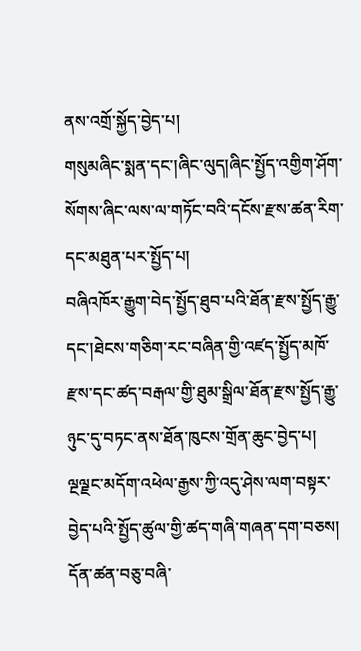ནས་འགྲོ་སྐྱོད་བྱེད་པ།
གསུམཞིང་སྨན་དང་།ཞིང་ལུད།ཞིང་སྤྱོད་འགྱིག་ཤོག་སོགས་ཞིང་ལས་ལ་གཏོང་བའི་དངོས་རྫས་ཚན་རིག་དང་མཐུན་པར་སྤྱོད་པ།
བཞིའཁོར་རྒྱུག་བེད་སྤྱོད་ཐུབ་པའི་ཐོན་རྫས་སྤྱོད་རྒྱུ་དང་།ཐེངས་གཅིག་རང་བཞིན་གྱི་འཛད་སྤྱོད་མཁོ་རྫས་དང་ཚད་བརྒལ་གྱི་ཐུམ་སྒྲིལ་ཐོན་རྫས་སྤྱོད་རྒྱུ་ཉུང་དུ་བཏང་ནས་ཐོན་ཁུངས་གྲོན་ཆུང་བྱེད་པ།
ལྔལྗང་མདོག་འཕེལ་རྒྱས་ཀྱི་འདུ་ཤེས་ལག་བསྟར་བྱེད་པའི་སྤྱོད་ཚུལ་གྱི་ཚད་གཞི་གཞན་དག་བཅས།
དོན་ཚན་བཅུ་བཞི་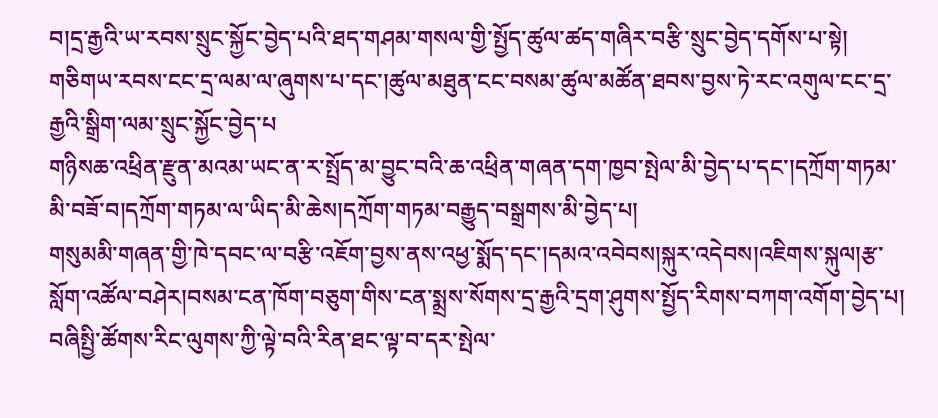བ།དྲ་རྒྱའི་ཡ་རབས་སྲུང་སྐྱོང་བྱེད་པའི་ཐད་གཤམ་གསལ་གྱི་སྤྱོད་ཚུལ་ཚད་གཞིར་བརྩི་སྲུང་བྱེད་དགོས་པ་སྟེ།
གཅིགཡ་རབས་ངང་དྲ་ལམ་ལ་ཞུགས་པ་དང་།ཚུལ་མཐུན་ངང་བསམ་ཚུལ་མཚོན་ཐབས་བྱས་ཏེ་རང་འགུལ་ངང་དྲ་རྒྱའི་སྒྲིག་ལམ་སྲུང་སྐྱོང་བྱེད་པ
གཉིསཆ་འཕྲིན་རྫུན་མའམ་ཡང་ན་ར་སྤྲོད་མ་བྱུང་བའི་ཆ་འཕྲིན་གཞན་དག་ཁྱབ་སྤེལ་མི་བྱེད་པ་དང་།དཀྲོག་གཏམ་མི་བཟོ་བ།དཀྲོག་གཏམ་ལ་ཡིད་མི་ཆེས།དཀྲོག་གཏམ་བརྒྱུད་བསྒྲགས་མི་བྱེད་པ།
གསུམམི་གཞན་གྱི་ཁེ་དབང་ལ་བརྩི་འཇོག་བྱས་ནས་འཕྱ་སྨོད་དང་།དམའ་འབེབས།སྐུར་འདེབས།འཇིགས་སྐུལ།རྩ་སློག་འཚོལ་བཤེར།བསམ་ངན་ཁོག་བཅུག་གིས་ངན་སྨྲས་སོགས་དྲ་རྒྱའི་དྲག་ཤུགས་སྤྱོད་རིགས་བཀག་འགོག་བྱེད་པ།
བཞིསྤྱི་ཚོགས་རིང་ལུགས་ཀྱི་ལྟེ་བའི་རིན་ཐང་ལྟ་བ་དར་སྤེལ་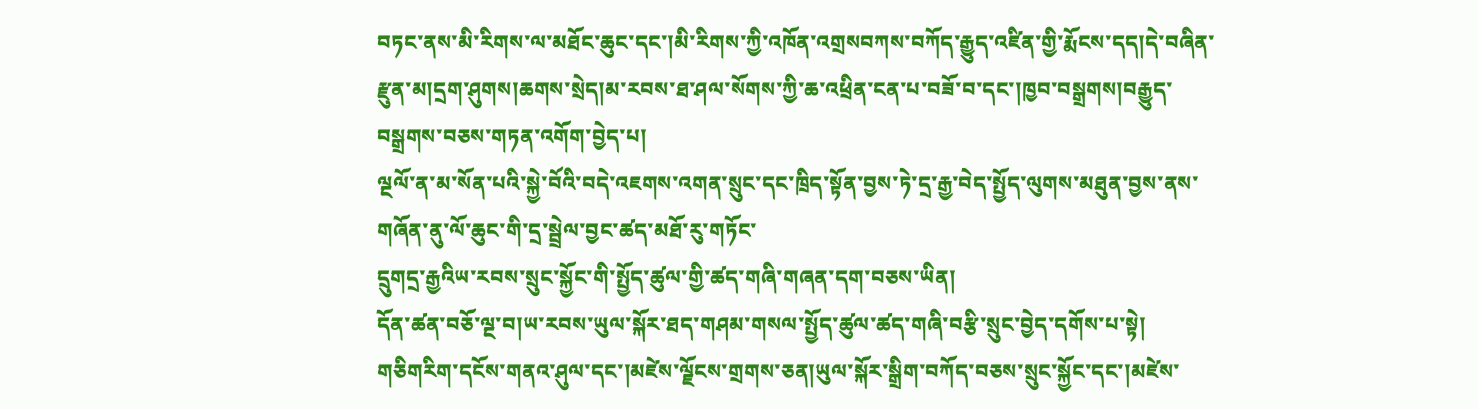བཏང་ནས་མི་རིགས་ལ་མཐོང་ཆུང་དང་།མི་རིགས་ཀྱི་འཁོན་འགྲསབཀས་བཀོད་རྒྱུད་འཛིན་གྱི་རྨོངས་དད།དེ་བཞིན་རྫུན་མ།དྲག་ཤུགས།ཆགས་སྲེད།མ་རབས་ཐ་ཤལ་སོགས་ཀྱི་ཆ་འཕྲིན་ངན་པ་བཟོ་བ་དང་།ཁྱབ་བསྒྲགས།བརྒྱུད་བསྒྲགས་བཅས་གཏན་འགོག་བྱེད་པ།
ལྔལོ་ན་མ་སོན་པའི་སྐྱེ་བོའི་བདེ་འཇགས་འགན་སྲུང་དང་ཁྲིད་སྟོན་བྱས་ཏེ་དྲ་རྒྱ་བེད་སྤྱོད་ལུགས་མཐུན་བྱས་ནས་གཞོན་ནུ་ལོ་ཆུང་གི་དྲ་སྦྲེལ་བྱང་ཚད་མཐོ་རུ་གཏོང་
དྲུགདྲ་རྒྱའིཡ་རབས་སྲུང་སྐྱོང་གི་སྤྱོད་ཚུལ་གྱི་ཚད་གཞི་གཞན་དག་བཅས་ཡིན།
དོན་ཚན་བཅོ་ལྔ་བ།ཡ་རབས་ཡུལ་སྐོར་ཐད་གཤམ་གསལ་སྤྱོད་ཚུལ་ཚད་གཞི་བརྩི་སྲུང་བྱེད་དགོས་པ་སྟེ།
གཅིགརིག་དངོས་གནའ་ཤུལ་དང་།མཛེས་ལྗོངས་གྲགས་ཅན།ཡུལ་སྐོར་སྒྲིག་བཀོད་བཅས་སྲུང་སྐྱོང་དང་།མཛེས་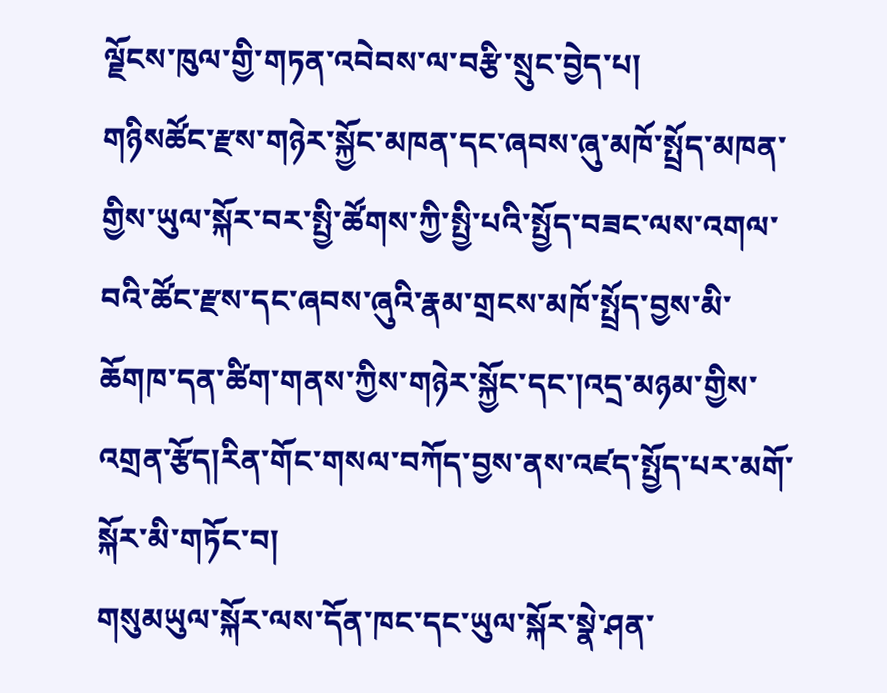ལྗོངས་ཁུལ་གྱི་གཏན་འབེབས་ལ་བརྩི་སྲུང་བྱེད་པ།
གཉིསཚོང་རྫས་གཉེར་སྐྱོང་མཁན་དང་ཞབས་ཞུ་མཁོ་སྤྲོད་མཁན་གྱིས་ཡུལ་སྐོར་བར་སྤྱི་ཚོགས་ཀྱི་སྤྱི་པའི་སྤྱོད་བཟང་ལས་འགལ་བའི་ཚོང་རྫས་དང་ཞབས་ཞུའི་རྣམ་གྲངས་མཁོ་སྤྲོད་བྱས་མི་ཆོགཁ་དན་ཚིག་གནས་ཀྱིས་གཉེར་སྐྱོང་དང་།འདྲ་མཉམ་གྱིས་འགྲན་རྩོད།རིན་གོང་གསལ་བཀོད་བྱས་ནས་འཛད་སྤྱོད་པར་མགོ་སྐོར་མི་གཏོང་བ།
གསུམཡུལ་སྐོར་ལས་དོན་ཁང་དང་ཡུལ་སྐོར་སྣེ་ཤན་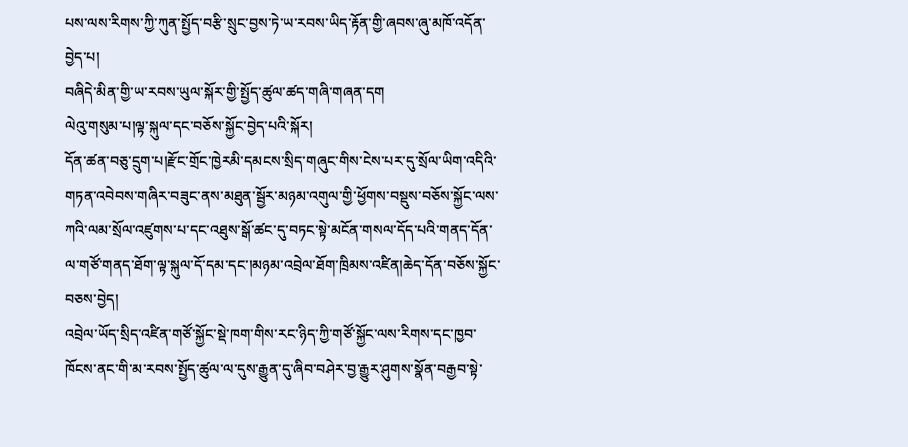པས་ལས་རིགས་ཀྱི་ཀུན་སྤྱོད་བརྩི་སྲུང་བྱས་ཏེ་ཡ་རབས་ཡིད་རྟོན་གྱི་ཞབས་ཞུ་མཁོ་འདོན་བྱེད་པ།
བཞིདེ་མིན་གྱི་ཡ་རབས་ཡུལ་སྐོར་གྱི་སྤྱོད་ཚུལ་ཚད་གཞི་གཞན་དག
ལེའུ་གསུམ་པ།ལྟ་སྐུལ་དང་བཅོས་སྐྱོང་བྱེད་པའི་སྐོར།
དོན་ཚན་བཅུ་དྲུག་པ།རྫོང་གྲོང་ཁྱེརམི་དམངས་སྲིད་གཞུང་གིས་ངེས་པར་དུ་སྲོལ་ཡིག་འདིའི་གཏན་འབེབས་གཞིར་བཟུང་ནས་མཐུན་སྦྱོར་མཉམ་འགུལ་གྱི་ཕྱོགས་བསྡུས་བཅོས་སྐྱོང་ལས་ཀའི་ལམ་སྲོལ་འཛུགས་པ་དང་འཐུས་སྒོ་ཚང་དུ་བཏང་སྟེ་མངོན་གསལ་དོད་པའི་གནད་དོན་ལ་གཙོ་གནད་ཐོག་ལྟ་སྐུལ་དོ་དམ་དང་།མཉམ་འབྲེལ་ཐོག་ཁྲིམས་འཛིན།ཆེད་དོན་བཅོས་སྐྱོང་བཅས་བྱེད།
འབྲེལ་ཡོད་སྲིད་འཛིན་གཙོ་སྐྱོང་སྡེ་ཁག་གིས་རང་ཉིད་ཀྱི་གཙོ་སྐྱོང་ལས་རིགས་དང་ཁྱབ་ཁོངས་ནང་གི་མ་རབས་སྤྱོད་ཚུལ་ལ་དུས་རྒྱུན་དུ་ཞིབ་བཤེར་བྱ་རྒྱུར་ཤུགས་སྣོན་བརྒྱབ་སྟེ་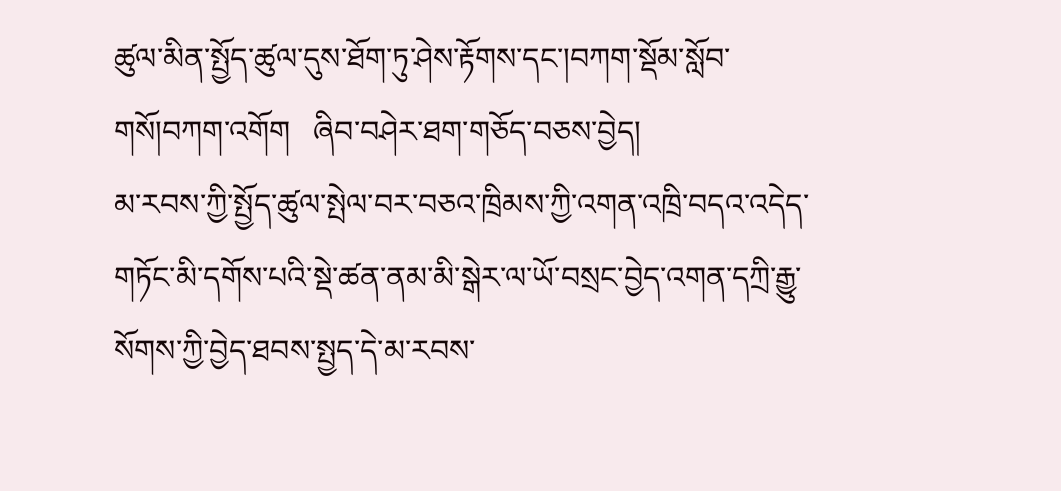ཚུལ་མིན་སྤྱོད་ཚུལ་དུས་ཐོག་ཏུ་ཤེས་རྟོགས་དང་།བཀག་སྡོམ་སློབ་གསོ།བཀག་འགོག   ཞིབ་བཤེར་ཐག་གཅོད་བཅས་བྱེད།
མ་རབས་ཀྱི་སྤྱོད་ཚུལ་སྤེལ་བར་བཅའ་ཁྲིམས་ཀྱི་འགན་འཁྲི་བདའ་འདེད་གཏོང་མི་དགོས་པའི་སྡེ་ཚན་ནམ་མི་སྒེར་ལ་ཡོ་བསྲང་བྱེད་འགན་དཀྲི་རྒྱུ་སོགས་ཀྱི་བྱེད་ཐབས་སྤྱད་དེ་མ་རབས་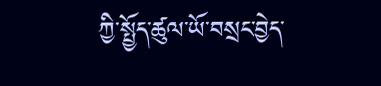ཀྱི་སྤྱོད་ཚུལ་ཡོ་བསྲང་བྱེད་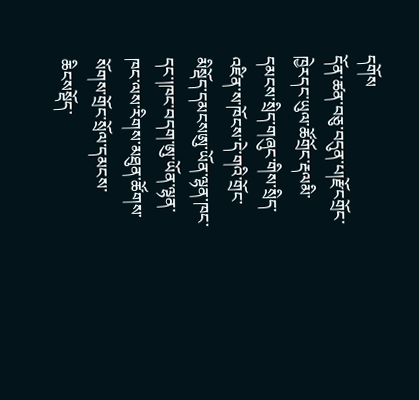དགོས
དོན་ཚན་བཅུ་བདུན་པ།རྫོངགྲོང་ཁྱེརདང་ཡུལ་ཚོགྲོང་རྡལམི་དམངས་སྲིད་གཞུང་གིས་སྲིད་འཛིན་ས་ཁོངས་དེ་གའི་གྲོང་མིསྡོད་དམངསཨུ་ཡོན་ལྷན་ཁང་དང་།ཁང་བདག་ཨུ་ཡོན་ལྷན་ཁང་ལས་རིགས་མཐུན་ཚོགས་སོགས་གྲོང་སྲོལ་དམངས་ཆིངསསྡོད་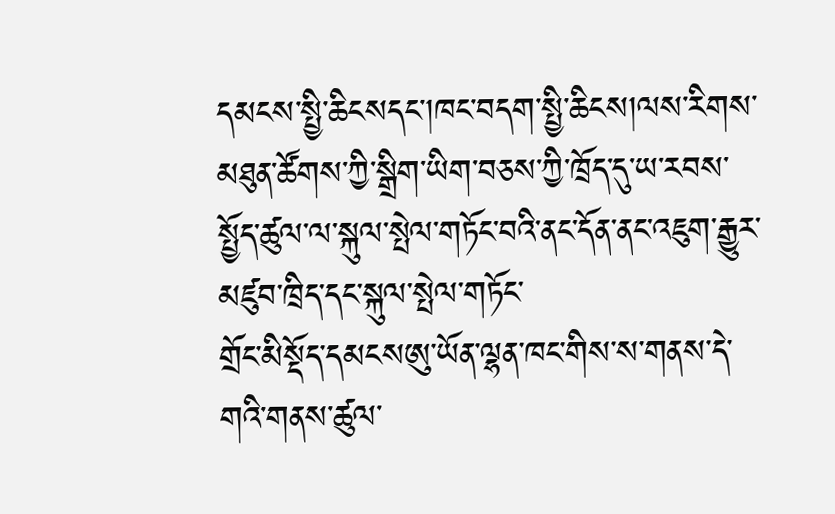དམངས་སྤྱི་ཆིངསདང་།ཁང་བདག་སྤྱི་ཆིངས།ལས་རིགས་མཐུན་ཚོགས་ཀྱི་སྒྲིག་ཡིག་བཅས་ཀྱི་ཁྲོད་དུ་ཡ་རབས་སྤྱོད་ཚུལ་ལ་སྐུལ་སྤེལ་གཏོང་བའི་ནང་དོན་ནང་འཇུག་རྒྱུར་མཛུབ་ཁྲིད་དང་སྐུལ་སྤེལ་གཏོང་
གྲོང་མིསྡོད་དམངསཨུ་ཡོན་ལྷན་ཁང་གིས་ས་གནས་དེ་གའི་གནས་ཚུལ་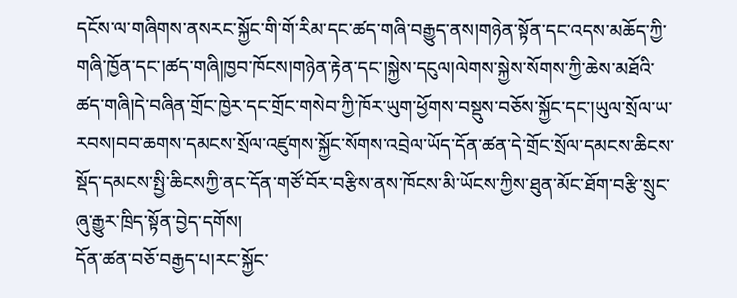དངོས་ལ་གཞིགས་ནསརང་སྐྱོང་གི་གོ་རིམ་དང་ཚད་གཞི་བརྒྱུད་ནས།གཉེན་སྟོན་དང་འདས་མཆོད་ཀྱི་གཞི་ཁྱོན་དང་།ཚད་གཞི།ཁྱབ་ཁོངས།གཉེན་རྟེན་དང་།སྐྱེས་དངུལ།ལེགས་སྐྱེས་སོགས་ཀྱི་ཆེས་མཐོའི་ཚད་གཞི།དེ་བཞིན་གྲོང་ཁྱེར་དང་གྲོང་གསེབ་ཀྱི་ཁོར་ཡུག་ཕྱོགས་བསྡུས་བཅོས་སྐྱོང་དང་།ཡུལ་སྲོལ་ཡ་རབས།བབ་ཆགས་དམངས་སྲོལ་འཛུགས་སྐྱོང་སོགས་འབྲེལ་ཡོད་དོན་ཚན་དེ་གྲོང་སྲོལ་དམངས་ཆིངས་སྡོད་དམངས་སྤྱི་ཆིངསཀྱི་ནང་དོན་གཙོ་བོར་བརྩིས་ནས་ཁོངས་མི་ཡོངས་ཀྱིས་ཐུན་མོང་ཐོག་བརྩི་སྲུང་ཞུ་རྒྱུར་ཁྲིད་སྟོན་བྱེད་དགོས།
དོན་ཚན་བཅོ་བརྒྱད་པ།རང་སྐྱོང་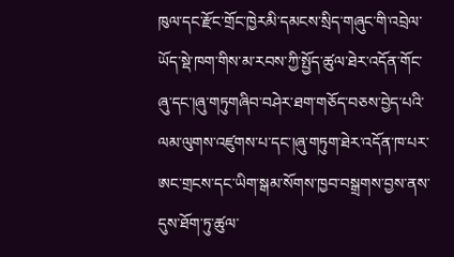ཁུལ་དང་རྫོང་གྲོང་ཁྱེརམི་དམངས་སྲིད་གཞུང་གི་འབྲེལ་ཡོད་སྡེ་ཁག་གིས་མ་རབས་ཀྱི་སྤྱོད་ཚུལ་ཐེར་འདོན་གོང་ཞུ་དང་།ཞུ་གཏུགཞིབ་བཤེར་ཐག་གཅོད་བཅས་བྱེད་པའི་ལམ་ལུགས་འཛུགས་པ་དང་།ཞུ་གཏུག་ཐེར་འདོན་ཁ་པར་ཨང་གྲངས་དང་ཡིག་སྒམ་སོགས་ཁྱབ་བསྒྲགས་བྱས་ནས་དུས་ཐོག་ཏུ་ཚུལ་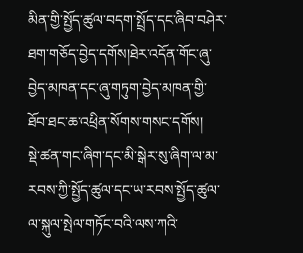མིན་གྱི་སྤྱོད་ཚུལ་བདག་སྤྲོད་དང་ཞིབ་བཤེར་ཐག་གཅོད་བྱེད་དགོས།ཐེར་འདོན་གོང་ཞུ་བྱེད་མཁན་དང་ཞུ་གཏུག་བྱེད་མཁན་གྱི་ཐོབ་ཐང་ཆ་འཕྲིན་སོགས་གསང་དགོས།
སྡེ་ཚན་གང་ཞིག་དང་མི་སྒེར་སུ་ཞིག་ལ་མ་རབས་ཀྱི་སྤྱོད་ཚུལ་དང་ཡ་རབས་སྤྱོད་ཚུལ་ལ་སྐུལ་སྤེལ་གཏོང་བའི་ལས་ཀའི་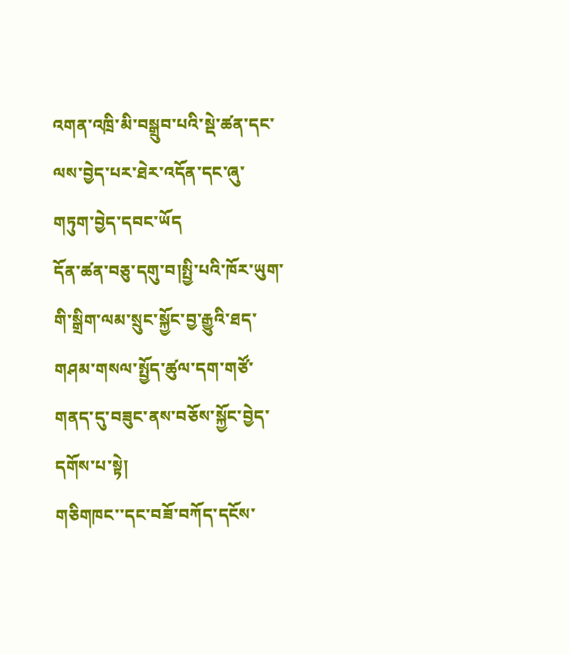འགན་འཁྲི་མི་བསྒྲུབ་པའི་སྡེ་ཚན་དང་ལས་བྱེད་པར་ཐེར་འདོན་དང་ཞུ་གཏུག་བྱེད་དབང་ཡོད
དོན་ཚན་བཅུ་དགུ་བ།སྤྱི་པའི་ཁོར་ཡུག་གི་སྒྲིག་ལམ་སྲུང་སྐྱོང་བྱ་རྒྱུའི་ཐད་གཤམ་གསལ་སྤྱོད་ཚུལ་དག་གཙོ་གནད་དུ་བཟུང་ནས་བཅོས་སྐྱོང་བྱེད་དགོས་པ་སྟེ།
གཅིགཁང་་དང་བཟོ་བཀོད་དངོས་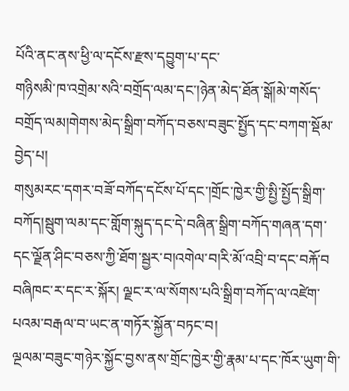པོའི་ནང་ནས་ཕྱི་ལ་དངོས་རྫས་དབྱུག་པ་དང་
གཉིསམི་ཁ་འགྲེམ་སའི་བགྲོད་ལམ་དང་།ཉེན་མེད་ཐོན་སྒོ།མེ་གསོད་བགྲོད་ལམ།གེགས་མེད་སྒྲིག་བཀོད་བཅས་བཟུང་སྤྱོད་དང་བཀག་སྡོམ་བྱེད་པ།
གསུམརང་དགར་བཟོ་བཀོད་དངོས་པོ་དང་།གྲོང་ཁྱེར་གྱི་སྤྱི་སྤྱོད་སྒྲིག་བཀོད།སྦུག་ལམ་དང་གློག་སྐུད་དང་དེ་བཞིན་སྒྲིག་བཀོད་གཞན་དག་དང་ལྗོན་ཤིང་བཅས་ཀྱི་ཐོག་སྦྱར་བ།འགེལ་བ།རི་མོ་འབྲི་བ་དང་བརྐོ་བ
བཞིཁང་ར་དང་ར་སྐོར། ལྗང་ར་ལ་སོགས་པའི་སྒྲིག་བཀོད་ལ་འཛེག་པའམ་བརྒལ་བ་ཡང་ན་གཏོར་སྐྱོན་བཏང་བ།
ལྔལམ་བཟུང་གཉེར་སྐྱོང་བྱས་ནས་གྲོང་ཁྱེར་གྱི་རྣམ་པ་དང་ཁོར་ཡུག་གི་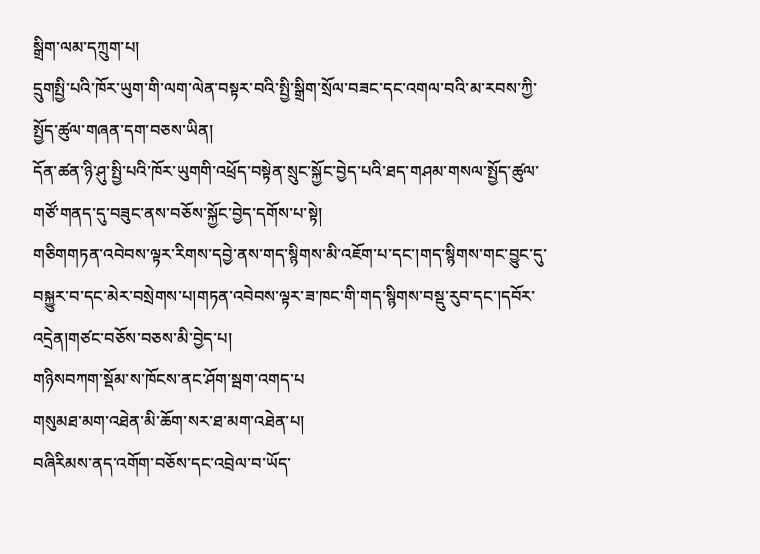སྒྲིག་ལམ་དཀྲུག་པ།
དྲུགསྤྱི་པའི་ཁོར་ཡུག་གི་ལག་ལེན་བསྟར་བའི་སྤྱི་སྒྲིག་སྲོལ་བཟང་དང་འགལ་བའི་མ་རབས་ཀྱི་སྤྱོད་ཚུལ་གཞན་དག་བཅས་ཡིན།
དོན་ཚན་ཉི་ཤུ་སྤྱི་པའི་ཁོར་ཡུགགི་འཕྲོད་བསྟེན་སྲུང་སྐྱོང་བྱེད་པའི་ཐད་གཤམ་གསལ་སྤྱོད་ཚུལ་གཙོ་གནད་དུ་བཟུང་ནས་བཅོས་སྐྱོང་བྱེད་དགོས་པ་སྟེ།
གཅིགགཏན་འབེབས་ལྟར་རིགས་དབྱེ་ནས་གད་སྙིགས་མི་འཇོག་པ་དང་།གད་སྙིགས་གང་བྱུང་དུ་བསྐྱུར་བ་དང་མེར་བསྲེགས་པ།གཏན་འབེབས་ལྟར་ཟ་ཁང་གི་གད་སྙིགས་བསྡུ་རུབ་དང་།དབོར་འདྲེན།གཙང་བཅོས་བཅས་མི་བྱེད་པ།
གཉིསབཀག་སྡོམ་ས་ཁོངས་ནང་ཤོག་སྦག་འགད་པ
གསུམཐ་མག་འཐེན་མི་ཆོག་སར་ཐ་མག་འཐེན་པ།
བཞིརིམས་ནད་འགོག་བཅོས་དང་འབྲེལ་བ་ཡོད་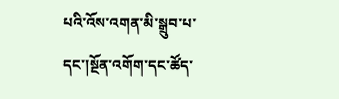པའི་འོས་འགན་མི་སྒྲུབ་པ་དང་།སྔོན་འགོག་དང་ཚོད་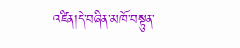འཛིན།དེ་བཞིན་མཁོ་བསྟུན་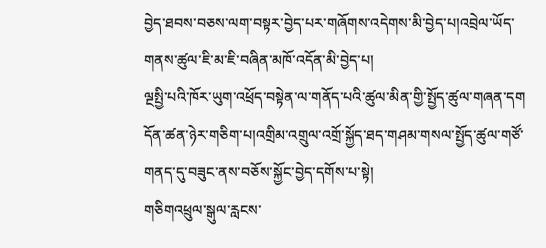བྱེད་ཐབས་བཅས་ལག་བསྟར་བྱེད་པར་གཞོགས་འདེགས་མི་བྱེད་པ།འབྲེལ་ཡོད་གནས་ཚུལ་ཇི་མ་ཇི་བཞིན་མཁོ་འདོན་མི་བྱེད་པ།
ལྔསྤྱི་པའི་ཁོར་ཡུག་འཕྲོད་བསྟེན་ལ་གནོད་པའི་ཚུལ་མིན་གྱི་སྤྱོད་ཚུལ་གཞན་དག
དོན་ཚན་ཉེར་གཅིག་པ།འགྲིམ་འགྲུལ་འགྲོ་སྐྱོད་ཐད་གཤམ་གསལ་སྤྱོད་ཚུལ་གཙོ་གནད་དུ་བཟུང་ནས་བཅོས་སྐྱོང་བྱེད་དགོས་པ་སྟེ།
གཅིགའཕྲུལ་སྒུལ་རླངས་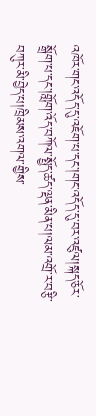འཁོར་གང་འདོད་དུ་འཇོག་པ་དང་།གང་འདོད་དུ་བར་འཛུལ།སྐད་ཅོར་སྒྲོག་པ་དང་།གློག་འོད་བཀོལ་སྤྱོད་ཚད་ལྡན་མིན་པ།ལམ་འགྲོ་ར་བརྩི་བཀུར་མི་བྱེད་པ།ཁྲིམས་འགལ་གྱིས་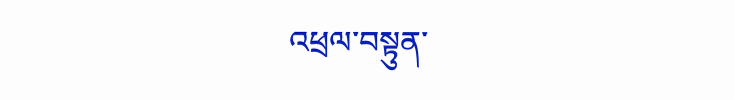འཕྲལ་བསྟུན་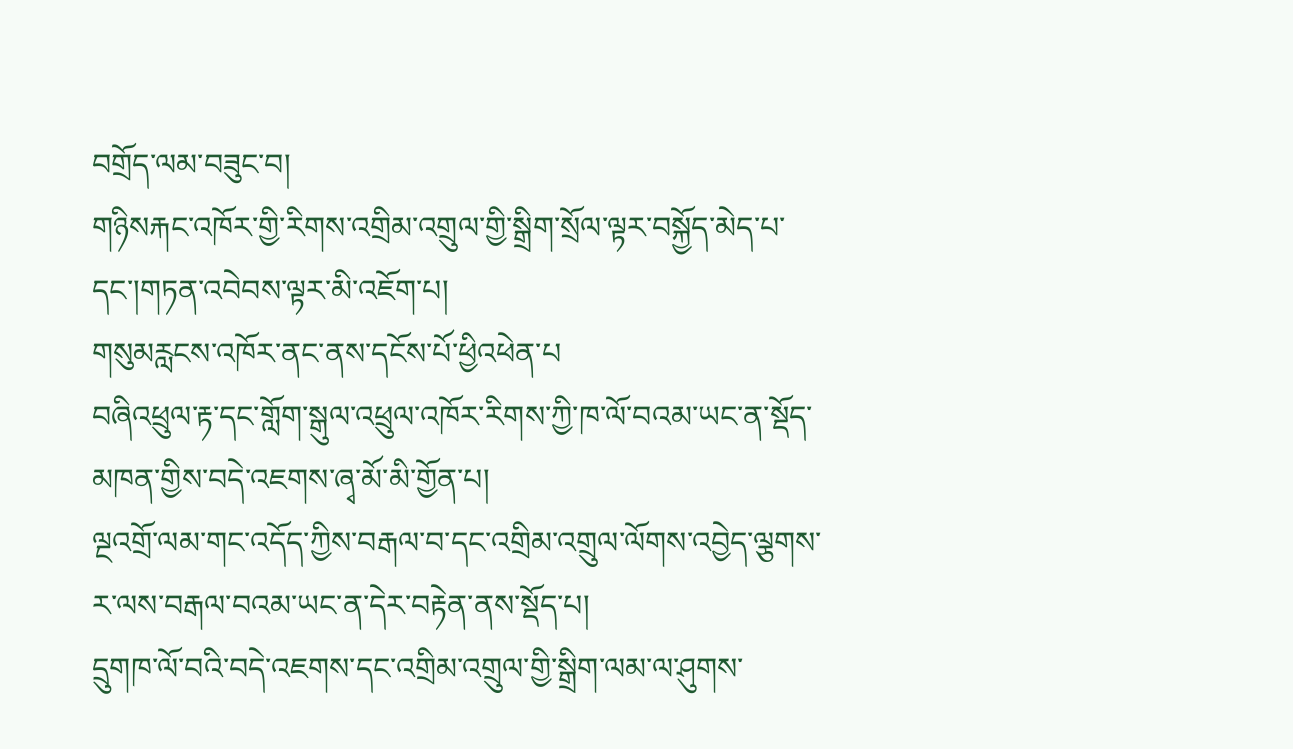བགྲོད་ལམ་བཟུང་བ།
གཉིསརྐང་འཁོར་གྱི་རིགས་འགྲིམ་འགྲུལ་གྱི་སྒྲིག་སྲོལ་ལྟར་བསྐྱོད་མེད་པ་དང་།གཏན་འབེབས་ལྟར་མི་འཇོག་པ།
གསུམརླངས་འཁོར་ནང་ནས་དངོས་པོ་ཕྱིའཕེན་པ
བཞིའཕྲུལ་རྟ་དང་གློག་སྒུལ་འཕྲུལ་འཁོར་རིགས་ཀྱི་ཁ་ལོ་བའམ་ཡང་ན་སྡོད་མཁན་གྱིས་བདེ་འཇགས་ཞྭ་མོ་མི་གྱོན་པ།
ལྔའགྲོ་ལམ་གང་འདོད་ཀྱིས་བརྒལ་བ་དང་འགྲིམ་འགྲུལ་ལོགས་འབྱེད་ལྕགས་ར་ལས་བརྒལ་བའམ་ཡང་ན་དེར་བརྟེན་ནས་སྡོད་པ།
དྲུགཁ་ལོ་བའི་བདེ་འཇགས་དང་འགྲིམ་འགྲུལ་གྱི་སྒྲིག་ལམ་ལ་ཤུགས་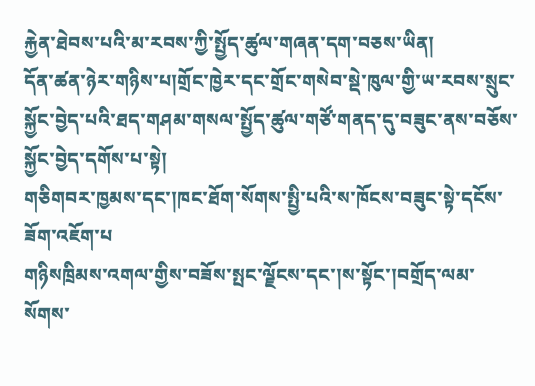རྐྱེན་ཐེབས་པའི་མ་རབས་ཀྱི་སྤྱོད་ཚུལ་གཞན་དག་བཅས་ཡིན།
དོན་ཚན་ཉེར་གཉིས་པ།གྲོང་ཁྱེར་དང་གྲོང་གསེབ་སྡེ་ཁུལ་གྱི་ཡ་རབས་སྲུང་སྐྱོང་བྱེད་པའི་ཐད་གཤམ་གསལ་སྤྱོད་ཚུལ་གཙོ་གནད་དུ་བཟུང་ནས་བཅོས་སྐྱོང་བྱེད་དགོས་པ་སྟེ།
གཅིགབར་ཁྱམས་དང་།ཁང་ཐོག་སོགས་སྤྱི་པའི་ས་ཁོངས་བཟུང་སྟེ་དངོས་ཟོག་འཇོག་པ
གཉིསཁྲིམས་འགལ་གྱིས་བཟོས་སྤང་ལྗོངས་དང་།ས་སྟོང་།བགྲོད་ལམ་སོགས་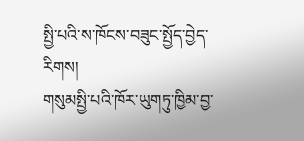སྤྱི་པའི་ས་ཁོངས་བཟུང་སྤྱོད་བྱེད་རིགས།
གསུམསྤྱི་པའི་ཁོར་ཡུགཏུ་ཁྱིམ་བྱ་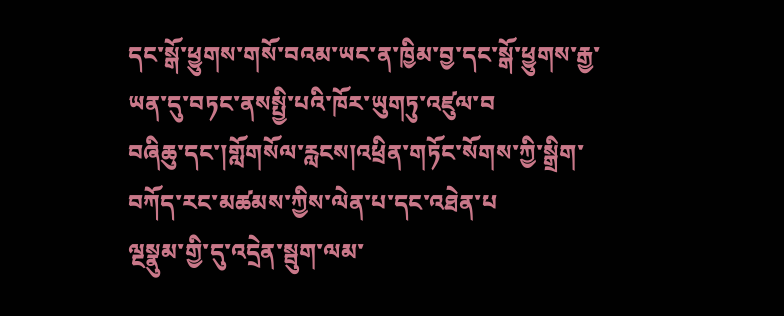དང་སྒོ་ཕྱུགས་གསོ་བའམ་ཡང་ན་ཁྱིམ་བྱ་དང་སྒོ་ཕྱུགས་རྒྱ་ཡན་དུ་བཏང་ནསསྤྱི་པའི་ཁོར་ཡུགཏུ་འཛུལ་བ
བཞིཆུ་དང་།གློགསོལ་རླངས།འཕྲིན་གཏོང་སོགས་ཀྱི་སྒྲིག་བཀོད་རང་མཚམས་ཀྱིས་ལེན་པ་དང་འཐེན་པ
ལྔསྣུམ་གྱི་དུ་འདྲེན་སྦུག་ལམ་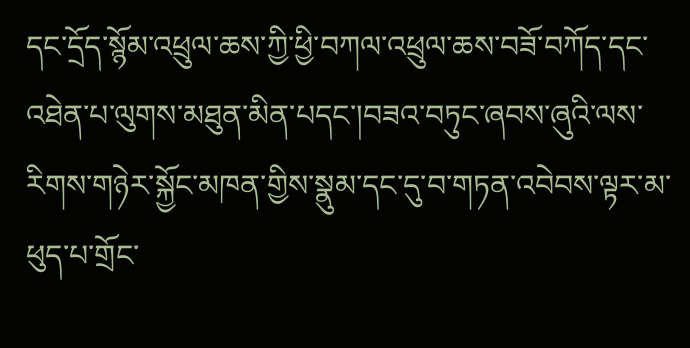དང་དྲོད་སྙོམ་འཕྲུལ་ཆས་ཀྱི་ཕྱི་བཀལ་འཕྲུལ་ཆས་བཟོ་བཀོད་དང་འཐེན་པ་ལུགས་མཐུན་མིན་པདང་།བཟའ་བཏུང་ཞབས་ཞུའི་ལས་རིགས་གཉེར་སྐྱོང་མཁན་གྱིས་སྣུམ་དང་དུ་བ་གཏན་འབེབས་ལྟར་མ་ཕུད་པ་གྲོང་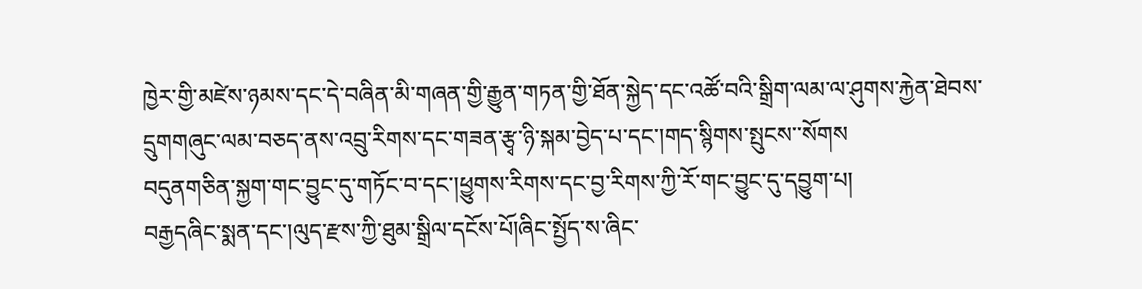ཁྱེར་གྱི་མཛེས་ཉམས་དང་དེ་བཞིན་མི་གཞན་གྱི་རྒྱུན་གཏན་གྱི་ཐོན་སྐྱེད་དང་འཚོ་བའི་སྒྲིག་ལམ་ལ་ཤུགས་རྐྱེན་ཐེབས་
དྲུགགཞུང་ལམ་བཅད་ནས་འབྲུ་རིགས་དང་གཟན་རྩྭ་ཉི་སྐམ་བྱེད་པ་དང་།གད་སྙིགས་སྤུངས་་སོགས
བདུནགཅིན་སྐྱག་གང་བྱུང་དུ་གཏོང་བ་དང་།ཕྱུགས་རིགས་དང་བྱ་རིགས་ཀྱི་རོ་གང་བྱུང་དུ་དབྱུག་པ།
བརྒྱདཞིང་སྨན་དང་།ལུད་རྫས་ཀྱི་ཐུམ་སྒྲིལ་དངོས་པོ།ཞིང་སྤྱོད་ས་ཞིང་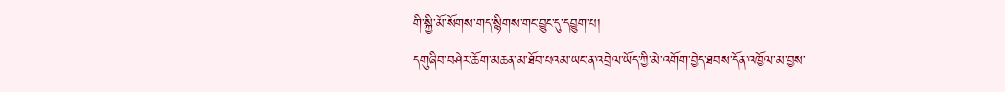གི་སྐྱི་མོ་སོགས་གད་སྙིགས་གང་བྱུང་དུ་དབྱུག་པ།
དགུཞིབ་བཤེར་ཆོག་མཆན་མ་ཐོབ་པའམ་ཡང་ན་འབྲེལ་ཡོད་ཀྱི་མེ་འགོག་བྱེད་ཐབས་དོན་འཁྱོལ་མ་བྱས་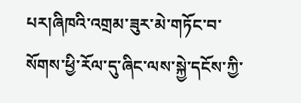པར།ཞིཁའི་འགྲམ་ཟུར་མེ་གཏོང་བ་སོགས་ཕྱི་རོལ་དུ་ཞིང་ལས་སྐྱེ་དངོས་ཀྱི་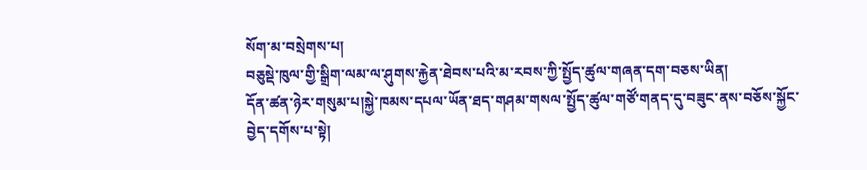སོག་མ་བསྲེགས་པ།
བཅུསྡེ་ཁུལ་གྱི་སྒྲིག་ལམ་ལ་ཤུགས་རྐྱེན་ཐེབས་པའི་མ་རབས་ཀྱི་སྤྱོད་ཚུལ་གཞན་དག་བཅས་ཡིན།
དོན་ཚན་ཉེར་གསུམ་པ།སྐྱེ་ཁམས་དཔལ་ཡོན་ཐད་གཤམ་གསལ་སྤྱོད་ཚུལ་གཙོ་གནད་དུ་བཟུང་ནས་བཅོས་སྐྱོང་བྱེད་དགོས་པ་སྟེ།